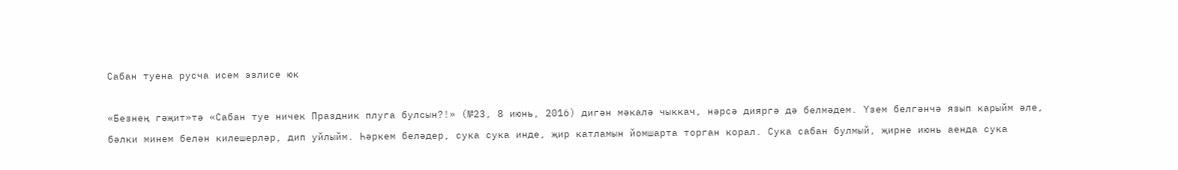Сабан туена русча исем эзлисе юк

«Безнең гәҗит»тә «Сабан туе ничек Праздник плуга булсын?!» (№23, 8 июнь, 2016) дигән мәкалә чыккач, нәрсә дияргә дә белмәдем. Үзем белгәнчә язып карыйм әле, бәлки минем белән килешерләр, дип уйлыйм. Һәркем беләдер, сука сука инде, җир катламын йомшарта торган корал. Сука сабан булмый, җирне июнь аенда сука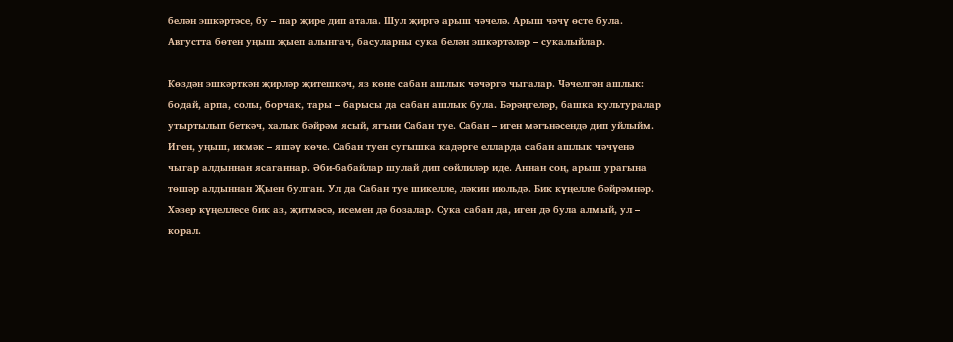белән эшкәртәсе, бу – пар җире дип атала. Шул җиргә арыш чәчелә. Арыш чәчү өсте була. Августта бөтен уңыш җыеп алынгач, басуларны сука белән эшкәртәләр – сукалыйлар.

Көздән эшкәрткән җирләр җитешкәч, яз көне сабан ашлык чәчәргә чыгалар. Чәчелгән ашлык: бодай, арпа, солы, борчак, тары – барысы да сабан ашлык була. Бәрәңгеләр, башка культуралар утыртылып беткәч, халык бәйрәм ясый, ягъни Сабан туе. Сабан – иген мәгънәсендә дип уйлыйм. Иген, уңыш, икмәк – яшәү көче. Сабан туен сугышка кадәрге елларда сабан ашлык чәчүенә чыгар алдыннан ясаганнар. Әби-бабайлар шулай дип сөйлиләр иде. Аннан соң, арыш урагына төшәр алдыннан Җыен булган. Ул да Сабан туе шикелле, ләкин июльдә. Бик күңелле бәйрәмнәр. Хәзер күңеллесе бик аз, җитмәсә, исемен дә бозалар. Сука сабан да, иген дә була алмый, ул – корал.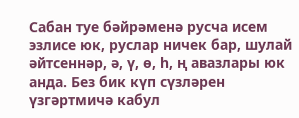Сабан туе бәйрәменә русча исем эзлисе юк, руслар ничек бар, шулай әйтсеннәр, ә, ү, ө, һ, ң авазлары юк анда. Без бик күп сүзләрен үзгәртмичә кабул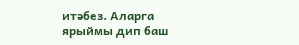итәбез. Аларга ярыймы дип баш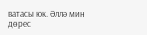ватасы юк. Әллә мин дөрес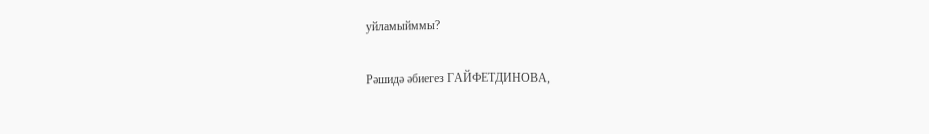уйламыйммы?

Рәшидә әбиегез ГАЙФЕТДИНОВА,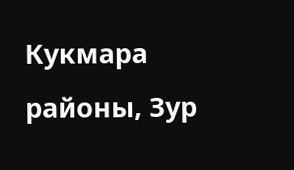Кукмара районы, Зур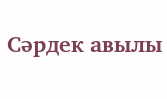Сәрдек авылы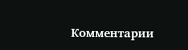Комментарии